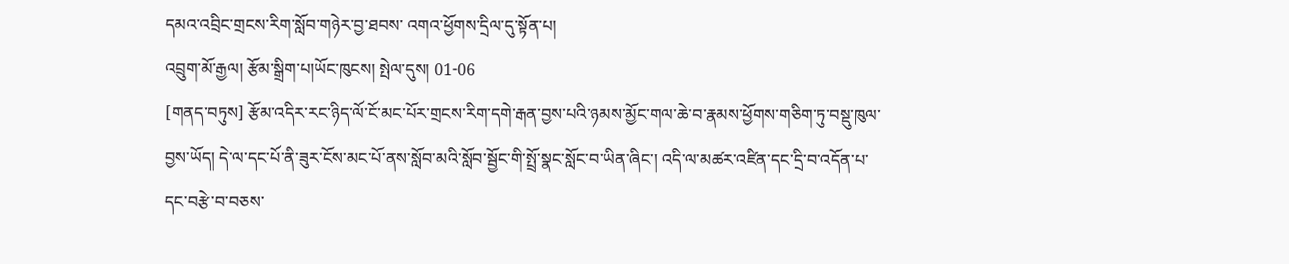དམའ་འབྲིང་གྲངས་རིག་སློབ་གཉེར་བྱ་ཐབས་ འགའ་ཕྱོགས་དྲིལ་དུ་སྟོན་པ།
འབྲུག་མོ་རྒྱལ། རྩོམ་སྒྲིག་པ།ཡོང་ཁུངས། སྤེལ་དུས། 01-06
[གནད་བཏུས] རྩོམ་འདིར་རང་ཉིད་ལོ་ངོ་མང་པོར་གྲངས་རིག་དགེ་རྒན་བྱས་པའི་ཉམས་མྱོང་གལ་ཆེ་བ་རྣམས་ཕྱོགས་གཅིག་ཏུ་བསྡུ་ཁུལ་བྱས་ཡོད། དེ་ལ་དང་པོ་ནི་ཟུར་ངོས་མང་པོ་ནས་སློབ་མའི་སློབ་སྦྱོང་གི་སྤྲོ་སྣང་སློང་བ་ཡིན་ཞིང་། འདི་ལ་མཚར་འཛིན་དང་དྲི་བ་འདོན་པ་དང་བརྩེ་བ་བཅས་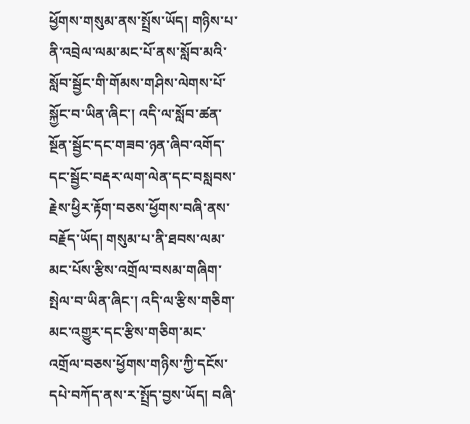ཕྱོགས་གསུམ་ནས་སྤྲོས་ཡོད། གཉིས་པ་ནི་འབྲེལ་ལམ་མང་པོ་ནས་སློབ་མའི་སློབ་སྦྱོང་གི་གོམས་གཤིས་ལེགས་པོ་སྐྱོང་བ་ཡིན་ཞིང་། འདི་ལ་སློབ་ཚན་སྔོན་སྦྱོང་དང་གཟབ་ཉན་ཞིབ་འགོད་དང་སྦྱོང་བརྡར་ལག་ལེན་དང་བསླབས་རྗེས་ཕྱིར་རྟོག་བཅས་ཕྱོགས་བཞི་ནས་བརྗོད་ཡོད། གསུམ་པ་ནི་ཐབས་ལམ་མང་པོས་རྩིས་འགྲོལ་བསམ་གཞིག་སྤེལ་བ་ཡིན་ཞིང་། འདི་ལ་རྩིས་གཅིག་མང་འགྱུར་དང་རྩིས་གཅིག་མང་འགྲོལ་བཅས་ཕྱོགས་གཉིས་ཀྱི་དངོས་དཔེ་བཀོད་ནས་ར་སྤྲོད་བྱས་ཡོད། བཞི་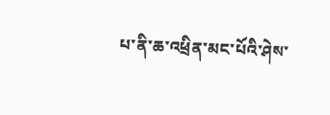པ་ནི་ཆ་འཕྲིན་མང་པོའི་ཤེས་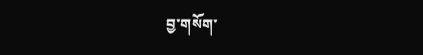བྱ་གསོག་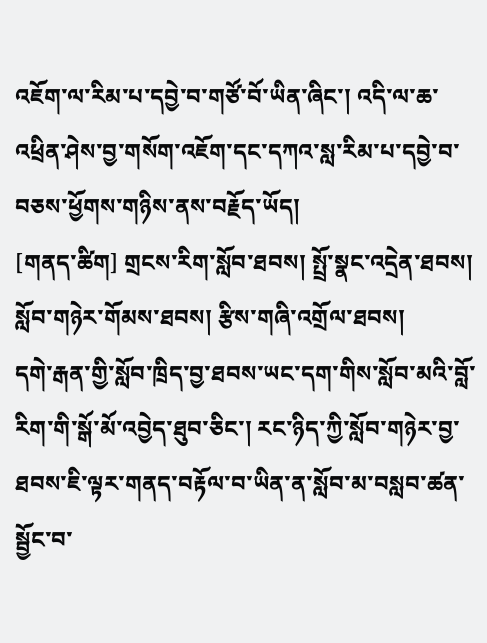འཇོག་ལ་རིམ་པ་དབྱེ་བ་གཙོ་བོ་ཡིན་ཞིང་། འདི་ལ་ཆ་འཕྲིན་ཤེས་བྱ་གསོག་འཇོག་དང་དཀའ་སླ་རིམ་པ་དབྱེ་བ་བཅས་ཕྱོགས་གཉིས་ནས་བརྗོད་ཡོད།
[གནད་ཚིག] གྲངས་རིག་སློབ་ཐབས། སྤྲོ་སྣང་འདྲེན་ཐབས། སློབ་གཉེར་གོམས་ཐབས། རྩིས་གཞི་འགྲོལ་ཐབས།
དགེ་རྒན་གྱི་སློབ་ཁྲིད་བྱ་ཐབས་ཡང་དག་གིས་སློབ་མའི་བློ་རིག་གི་སྒོ་མོ་འབྱེད་ཐུབ་ཅིང་། རང་ཉིད་ཀྱི་སློབ་གཉེར་བྱ་ཐབས་ཇི་ལྟར་གནད་བརྟོལ་བ་ཡིན་ན་སློབ་མ་བསླབ་ཚན་སྦྱོང་བ་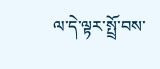ལ་དེ་ལྟར་སྤྲོ་བས་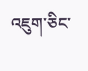འཇུག་ཅིང་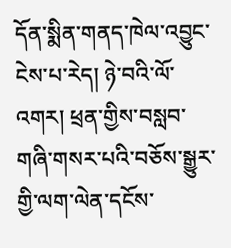དོན་སྨིན་གནད་ཁེལ་འབྱུང་ངེས་པ་རེད། ཉེ་བའི་ལོ་འགར། ཕྲན་གྱིས་བསླབ་གཞི་གསར་པའི་བཅོས་སྒྱུར་གྱི་ལག་ལེན་དངོས་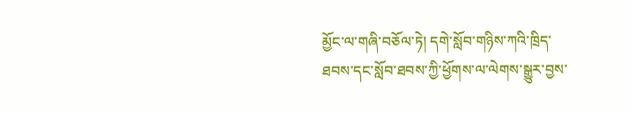མྱོང་ལ་གཞི་བཅོལ་ཏེ། དགེ་སློབ་གཉིས་ཀའི་ཁྲིད་ཐབས་དང་སློབ་ཐབས་ཀྱི་ཕྱོགས་ལ་ལེགས་སྒྱུར་བྱས་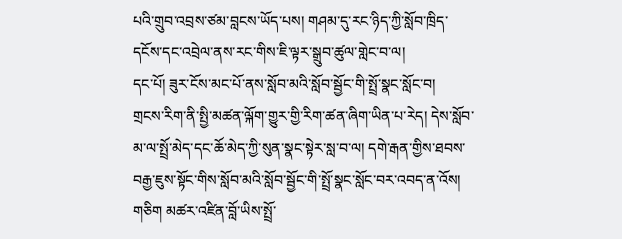པའི་གྲུབ་འབྲས་ཙམ་བླངས་ཡོད་པས། གཤམ་དུ་རང་ཉིད་ཀྱི་སློབ་ཁྲིད་དངོས་དང་འབྲེལ་ནས་རང་གིས་ཇི་ལྟར་སྒྲུབ་ཚུལ་གླེང་བ་ལ།
དང་པོ། ཟུར་ངོས་མང་པོ་ནས་སློབ་མའི་སློབ་སྦྱོང་གི་སྤྲོ་སྣང་སློང་བ།
གྲངས་རིག་ནི་སྤྱི་མཚན་ལྐོག་གྱུར་གྱི་རིག་ཚན་ཞིག་ཡིན་པ་རེད། དེས་སློབ་མ་ལ་སྤྲོ་མེད་དང་ཆོ་མེད་ཀྱི་སུན་སྣང་སྟེར་སླ་བ་ལ། དགེ་རྒན་གྱིས་ཐབས་བརྒྱ་ཇུས་སྟོང་གིས་སློབ་མའི་སློབ་སྦྱོང་གི་སྤྲོ་སྣང་སློང་བར་འབད་ན་འོས།
གཅིག མཚར་འཛིན་བློ་ཡིས་སྤྲོ་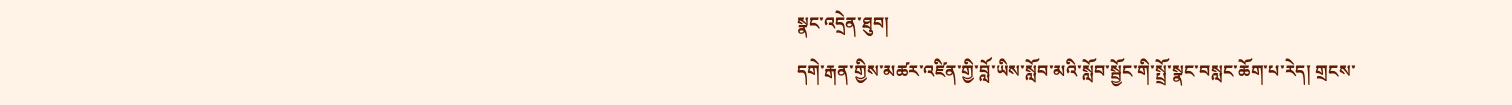སྣང་འདྲེན་ཐུབ།
དགེ་རྒན་གྱིས་མཚར་འཛིན་གྱི་བློ་ཡིས་སློབ་མའི་སློབ་སྦྱོང་གི་སྤྲོ་སྣང་བསླང་ཆོག་པ་རེད། གྲངས་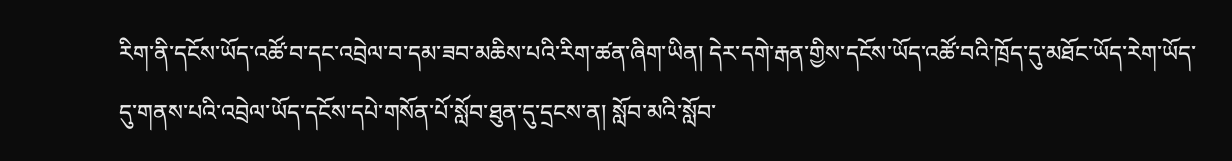རིག་ནི་དངོས་ཡོད་འཚོ་བ་དང་འབྲེལ་བ་དམ་ཟབ་མཆིས་པའི་རིག་ཚན་ཞིག་ཡིན། དེར་དགེ་རྒན་གྱིས་དངོས་ཡོད་འཚོ་བའི་ཁྲོད་དུ་མཐོང་ཡོད་རེག་ཡོད་དུ་གནས་པའི་འབྲེལ་ཡོད་དངོས་དཔེ་གསོན་པོ་སློབ་ཐུན་དུ་དྲངས་ན། སློབ་མའི་སློབ་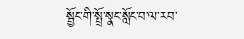སྦྱོང་གི་སྤྲོ་སྣང་སློང་བ་ལ་རབ་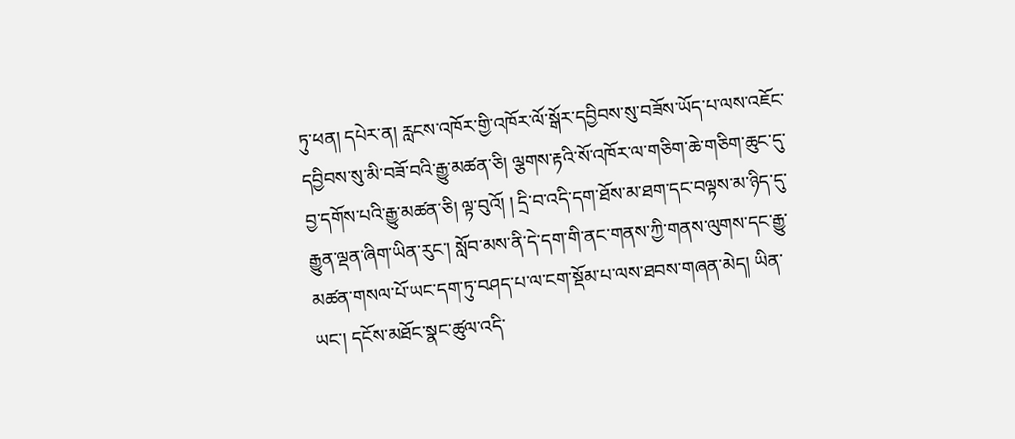ཏུ་ཕན། དཔེར་ན། རླངས་འཁོར་གྱི་འཁོར་ལོ་སྒོར་དབྱིབས་སུ་བཟོས་ཡོད་པ་ལས་འཇོང་དབྱིབས་སུ་མི་བཟོ་བའི་རྒྱུ་མཚན་ཅི། ལྕགས་རྟའི་སོ་འཁོར་ལ་གཅིག་ཆེ་གཅིག་ཆུང་དུ་བྱ་དགོས་པའི་རྒྱུ་མཚན་ཅི། ལྟ་བུའོ། ། དྲི་བ་འདི་དག་ཐོས་མ་ཐག་དང་བལྟས་མ་ཉིད་དུ་རྒྱུན་ལྡན་ཞིག་ཡིན་རུང་། སློབ་མས་ནི་དེ་དག་གི་ནང་གནས་ཀྱི་གནས་ལུགས་དང་རྒྱུ་མཚན་གསལ་པོ་ཡང་དག་ཏུ་བཤད་པ་ལ་ངག་སྡོམ་པ་ལས་ཐབས་གཞན་མེད། ཡིན་ཡང་། དངོས་མཐོང་སྣང་ཚུལ་འདི་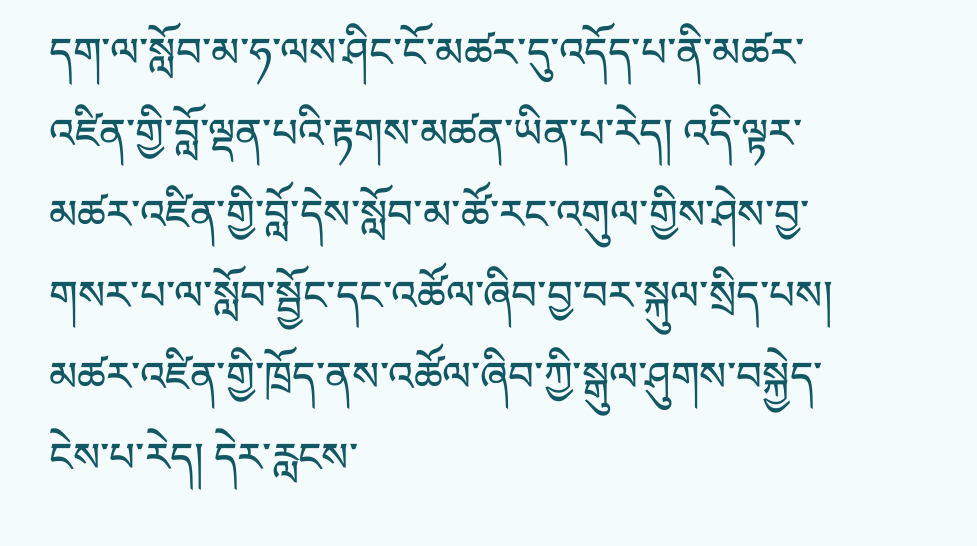དག་ལ་སློབ་མ་ཧ་ལས་ཤིང་ངོ་མཚར་དུ་འདོད་པ་ནི་མཚར་འཛིན་གྱི་བློ་ལྡན་པའི་རྟགས་མཚན་ཡིན་པ་རེད། འདི་ལྟར་མཚར་འཛིན་གྱི་བློ་དེས་སློབ་མ་ཚོ་རང་འགུལ་གྱིས་ཤེས་བྱ་གསར་པ་ལ་སློབ་སྦྱོང་དང་འཚོལ་ཞིབ་བྱ་བར་སྐུལ་སྲིད་པས། མཚར་འཛིན་གྱི་ཁྲོད་ནས་འཚོལ་ཞིབ་ཀྱི་སྒུལ་ཤུགས་བསྐྱེད་ངེས་པ་རེད། དེར་རླངས་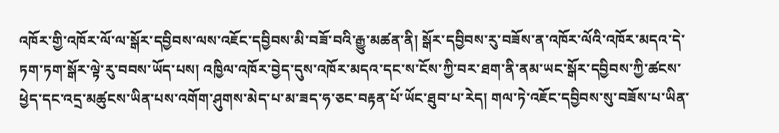འཁོར་གྱི་འཁོར་ལོ་ལ་སྒོར་དབྱིབས་ལས་འཇོང་དབྱིབས་མི་བཟོ་བའི་རྒྱུ་མཚན་ནི། སྒོར་དབྱིབས་རུ་བཟོས་ན་འཁོར་ལོའི་འཁོར་མདའ་དེ་ཏག་ཏག་སྒོར་ལྟེ་རུ་བབས་ཡོད་པས། འཁྱིལ་འཁོར་བྱེད་དུས་འཁོར་མདའ་དང་ས་ངོས་ཀྱི་བར་ཐག་ནི་ནམ་ཡང་སྒོར་དབྱིབས་ཀྱི་ཚངས་ཕྱེད་དང་འདྲ་མཚུངས་ཡིན་པས་འགོག་ཤུགས་མེད་པ་མ་ཟད་ཧ་ཅང་བརྟན་པོ་ཡོང་ཐུབ་པ་རེད། གལ་ཏེ་འཇོང་དབྱིབས་སུ་བཟོས་པ་ཡིན་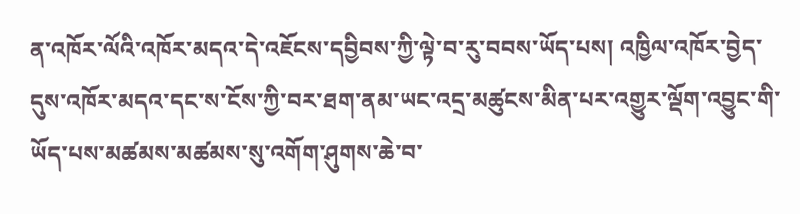ན་འཁོར་ལོའི་འཁོར་མདའ་དེ་འཇོངས་དབྱིབས་ཀྱི་ལྟེ་བ་རུ་བབས་ཡོད་པས། འཁྱིལ་འཁོར་བྱེད་དུས་འཁོར་མདའ་དང་ས་ངོས་ཀྱི་བར་ཐག་ནམ་ཡང་འདྲ་མཚུངས་མིན་པར་འགྱུར་ལྡོག་འབྱུང་གི་ཡོད་པས་མཚམས་མཚམས་སུ་འགོག་ཤུགས་ཆེ་བ་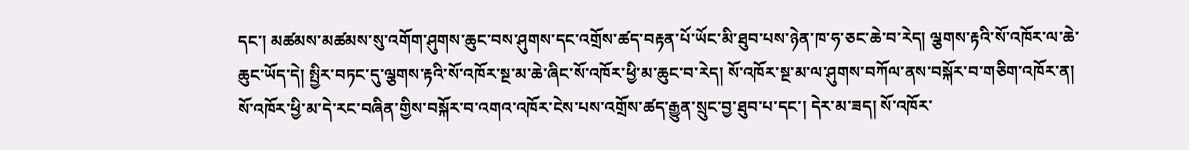དང་། མཚམས་མཚམས་སུ་འགོག་ཤུགས་ཆུང་བས་ཤུགས་དང་འགྲོས་ཚད་བརྟན་པོ་ཡོང་མི་ཐུབ་པས་ཉེན་ཁ་ཧ་ཅང་ཆེ་བ་རེད། ལྕགས་རྟའི་སོ་འཁོར་ལ་ཆེ་ཆུང་ཡོད་དེ། སྤྱིར་བཏང་དུ་ལྕགས་རྟའི་སོ་འཁོར་སྔ་མ་ཆེ་ཞིང་སོ་འཁོར་ཕྱི་མ་ཆུང་བ་རེད། སོ་འཁོར་སྔ་མ་ལ་ཤུགས་བཀོལ་ནས་བསྐོར་བ་གཅིག་འཁོར་ན། སོ་འཁོར་ཕྱི་མ་དེ་རང་བཞིན་གྱིས་བསྐོར་བ་འགའ་འཁོར་ངེས་པས་འགྲོས་ཚད་རྒྱུན་སྲུང་བྱ་ཐུབ་པ་དང་། དེར་མ་ཟད། སོ་འཁོར་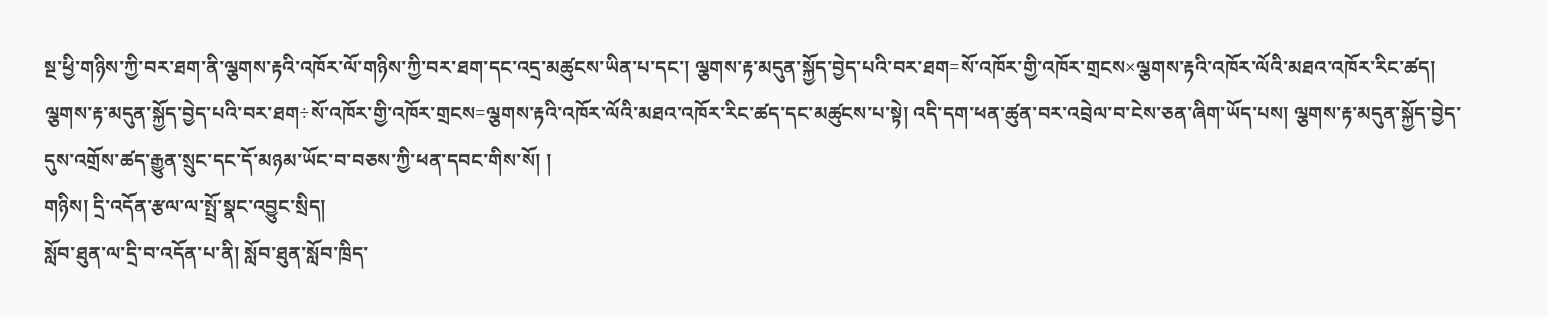སྔ་ཕྱི་གཉིས་ཀྱི་བར་ཐག་ནི་ལྕགས་རྟའི་འཁོར་ལོ་གཉིས་ཀྱི་བར་ཐག་དང་འདྲ་མཚུངས་ཡིན་པ་དང་། ལྕགས་རྟ་མདུན་སྐྱོད་བྱེད་པའི་བར་ཐག=སོ་འཁོར་གྱི་འཁོར་གྲངས×ལྕགས་རྟའི་འཁོར་ལོའི་མཐའ་འཁོར་རིང་ཚད། ལྕགས་རྟ་མདུན་སྐྱོད་བྱེད་པའི་བར་ཐག÷སོ་འཁོར་གྱི་འཁོར་གྲངས=ལྕགས་རྟའི་འཁོར་ལོའི་མཐའ་འཁོར་རིང་ཚད་དང་མཚུངས་པ་སྟེ། འདི་དག་ཕན་ཚུན་བར་འབྲེལ་བ་ངེས་ཅན་ཞིག་ཡོད་པས། ལྕགས་རྟ་མདུན་སྐྱོད་བྱེད་དུས་འགྲོས་ཚད་རྒྱུན་སྲུང་དང་དོ་མཉམ་ཡོང་བ་བཅས་ཀྱི་ཕན་དབང་གིས་སོ། །
གཉིས། དྲི་འདོན་རྩལ་ལ་སྤྲོ་སྣང་འབྱུང་སྲིད།
སློབ་ཐུན་ལ་དྲི་བ་འདོན་པ་ནི། སློབ་ཐུན་སློབ་ཁྲིད་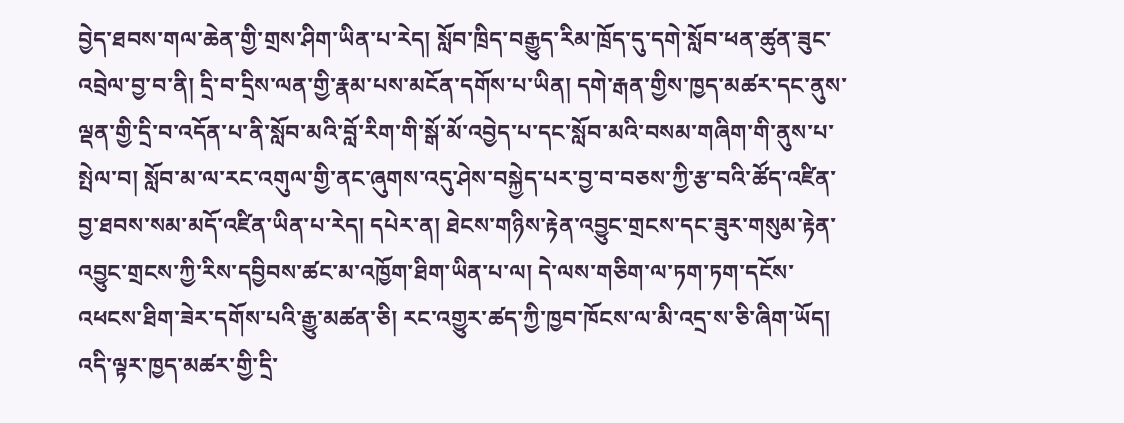བྱེད་ཐབས་གལ་ཆེན་གྱི་གྲས་ཤིག་ཡིན་པ་རེད། སློབ་ཁྲིད་བརྒྱུད་རིམ་ཁྲོད་དུ་དགེ་སློབ་ཕན་ཚུན་ཟུང་འབྲེལ་བྱ་བ་ནི། དྲི་བ་དྲིས་ལན་གྱི་རྣམ་པས་མངོན་དགོས་པ་ཡིན། དགེ་རྒན་གྱིས་ཁྱད་མཚར་དང་ནུས་ལྡན་གྱི་དྲི་བ་འདོན་པ་ནི་སློབ་མའི་བློ་རིག་གི་སྒོ་མོ་འབྱེད་པ་དང་སློབ་མའི་བསམ་གཞིག་གི་ནུས་པ་སྤེལ་བ། སློབ་མ་ལ་རང་འགུལ་གྱི་ནང་ཞུགས་འདུ་ཤེས་བསྐྱེད་པར་བྱ་བ་བཅས་ཀྱི་རྩ་བའི་ཚོད་འཛིན་བྱ་ཐབས་སམ་མདོ་འཛིན་ཡིན་པ་རེད། དཔེར་ན། ཐེངས་གཉིས་རྟེན་འབྱུང་གྲངས་དང་ཟུར་གསུམ་རྟེན་འབྱུང་གྲངས་ཀྱི་རིས་དབྱིབས་ཚང་མ་འཁྱོག་ཐིག་ཡིན་པ་ལ། དེ་ལས་གཅིག་ལ་ཏག་ཏག་དངོས་འཕངས་ཐིག་ཟེར་དགོས་པའི་རྒྱུ་མཚན་ཅི། རང་འགྱུར་ཚད་ཀྱི་ཁྱབ་ཁོངས་ལ་མི་འདྲ་ས་ཅི་ཞིག་ཡོད། འདི་ལྟར་ཁྱད་མཚར་གྱི་དྲི་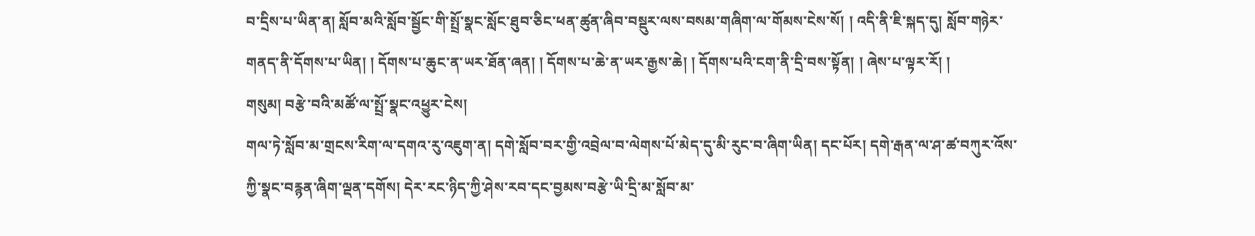བ་དྲིས་པ་ཡིན་ན། སློབ་མའི་སློབ་སྦྱོང་གི་སྤྲོ་སྣང་སློང་ཐུབ་ཅིང་ཕན་ཚུན་ཞིབ་བསྡུར་ལས་བསམ་གཞིག་ལ་གོམས་ངེས་སོ། ། འདི་ནི་ཇི་སྐད་དུ། སློབ་གཉེར་གནད་ནི་དོགས་པ་ཡིན། ། དོགས་པ་ཆུང་ན་ཡར་ཐོན་ཞན། ། དོགས་པ་ཆེ་ན་ཡར་རྒྱས་ཆེ། ། དོགས་པའི་ངག་ནི་དྲི་བས་སྟོན། ། ཞེས་པ་ལྟར་རོ། །
གསུམ། བརྩེ་བའི་མཚོ་ལ་སྤྲོ་སྣང་འཕྱུར་ངེས།
གལ་ཏེ་སློབ་མ་གྲངས་རིག་ལ་དགའ་རུ་འཇུག་ན། དགེ་སློབ་བར་གྱི་འབྲེལ་བ་ལེགས་པོ་མེད་དུ་མི་རུང་བ་ཞིག་ཡིན། དང་པོར། དགེ་རྒན་ལ་ཤ་ཚ་བཀུར་འོས་ཀྱི་སྣང་བརྙན་ཞིག་ལྡན་དགོས། དེར་རང་ཉིད་ཀྱི་ཤེས་རབ་དང་བྱམས་བརྩེ་ཡི་དྲི་མ་སློབ་མ་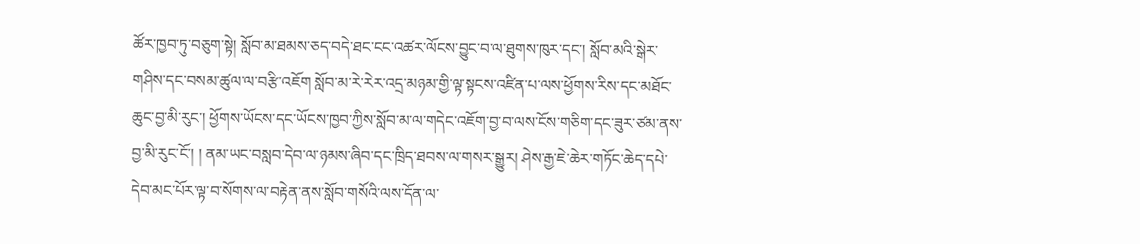ཚོར་ཁྱབ་ཏུ་བཅུག་སྟེ། སློབ་མ་ཐམས་ཅད་བདེ་ཐང་ངང་འཚར་ལོངས་བྱུང་བ་ལ་ཐུགས་ཁུར་དང་། སློབ་མའི་སྒེར་གཤིས་དང་བསམ་ཚུལ་ལ་བརྩི་འཇོག སློབ་མ་རེ་རེར་འདྲ་མཉམ་གྱི་ལྟ་སྟངས་འཛིན་པ་ལས་ཕྱོགས་རིས་དང་མཐོང་ཆུང་བྱ་མི་རུང་། ཕྱོགས་ཡོངས་དང་ཡོངས་ཁྱབ་ཀྱིས་སློབ་མ་ལ་གདེང་འཇོག་བྱ་བ་ལས་ངོས་གཅིག་དང་ཟུར་ཙམ་ནས་བྱ་མི་རུང་ངོ་། ། ནམ་ཡང་བསླབ་དེབ་ལ་ཉམས་ཞིབ་དང་ཁྲིད་ཐབས་ལ་གསར་སྒྱུར། ཤེས་རྒྱ་ཇེ་ཆེར་གཏོང་ཆེད་དཔེ་དེབ་མང་པོར་ལྟ་བ་སོགས་ལ་བརྟེན་ནས་སློབ་གསོའི་ལས་དོན་ལ་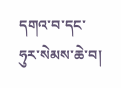དགའ་བ་དང་ཧུར་སེམས་ཆེ་བ།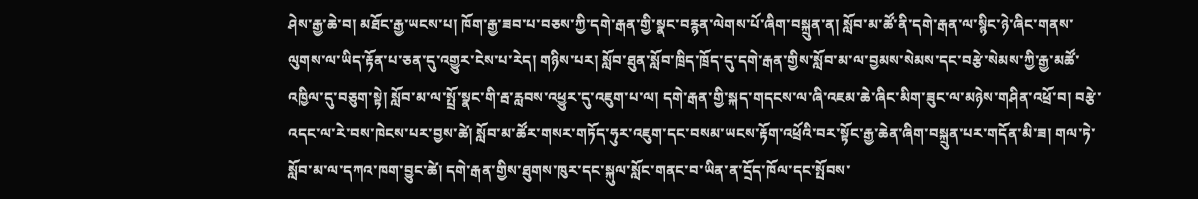ཤེས་རྒྱ་ཆེ་བ། མཐོང་རྒྱ་ཡངས་པ། ཁོག་རྒྱ་ཟབ་པ་བཅས་ཀྱི་དགེ་རྒན་གྱི་སྣང་བརྙན་ལེགས་པོ་ཞིག་བསྐྲུན་ན། སློབ་མ་ཚོ་ནི་དགེ་རྒན་ལ་སྙིང་ཉེ་ཞིང་གནས་ལུགས་ལ་ཡིད་རྟོན་པ་ཅན་དུ་འགྱུར་ངེས་པ་རེད། གཉིས་པར། སློབ་ཐུན་སློབ་ཁྲིད་ཁྲོད་དུ་དགེ་རྒན་གྱིས་སློབ་མ་ལ་བྱམས་སེམས་དང་བརྩེ་སེམས་ཀྱི་རྒྱ་མཚོ་འཁྱིལ་དུ་བཅུག་སྟེ། སློབ་མ་ལ་སྤྲོ་སྣང་གི་རྦ་རླབས་འཕྱུར་དུ་འཇུག་པ་ལ། དགེ་རྒན་གྱི་སྐད་གདངས་ལ་ཞི་འཇམ་ཆེ་ཞིང་མིག་ཟུང་ལ་མཉེས་གཤིན་འཕྲོ་བ། བརྩེ་འདང་ལ་རེ་བས་ཁེངས་པར་བྱས་ཚེ། སློབ་མ་ཚོར་གསར་གཏོད་ཧུར་འཇུག་དང་བསམ་ཡངས་རྟོག་འཕྲོའི་བར་སྟོང་རྒྱ་ཆེན་ཞིག་བསྐྲུན་པར་གདོན་མི་ཟ། གལ་ཏེ་སློབ་མ་ལ་དཀའ་ཁག་བྱུང་ཚེ། དགེ་རྒན་གྱིས་ཐུགས་ཁུར་དང་སྐུལ་སློང་གནང་བ་ཡིན་ན་དྲོད་ཁོལ་དང་སྤོབས་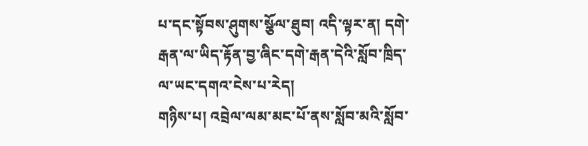པ་དང་སྟོབས་ཤུགས་སྩོལ་ཐུབ། འདི་ལྟར་ན། དགེ་རྒན་ལ་ཡིད་རྟོན་བྱ་ཞིང་དགེ་རྒན་དེའི་སློབ་ཁྲིད་ལ་ཡང་དགའ་ངེས་པ་རེད།
གཉིས་པ། འབྲེལ་ལམ་མང་པོ་ནས་སློབ་མའི་སློབ་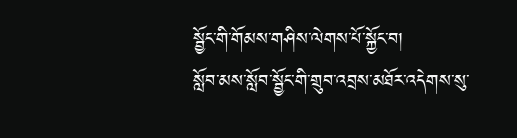སྦྱོང་གི་གོམས་གཤིས་ལེགས་པོ་སྐྱོང་བ།
སློབ་མས་སློབ་སྦྱོང་གི་གྲུབ་འབྲས་མཐོར་འདེགས་སུ་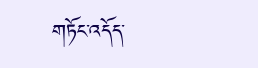གཏོང་འདོད་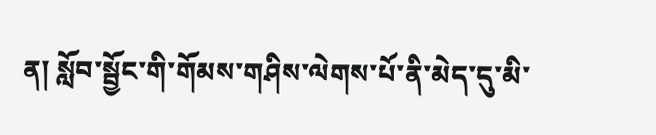ན། སློབ་སྦྱོང་གི་གོམས་གཤིས་ལེགས་པོ་ནི་མེད་དུ་མི་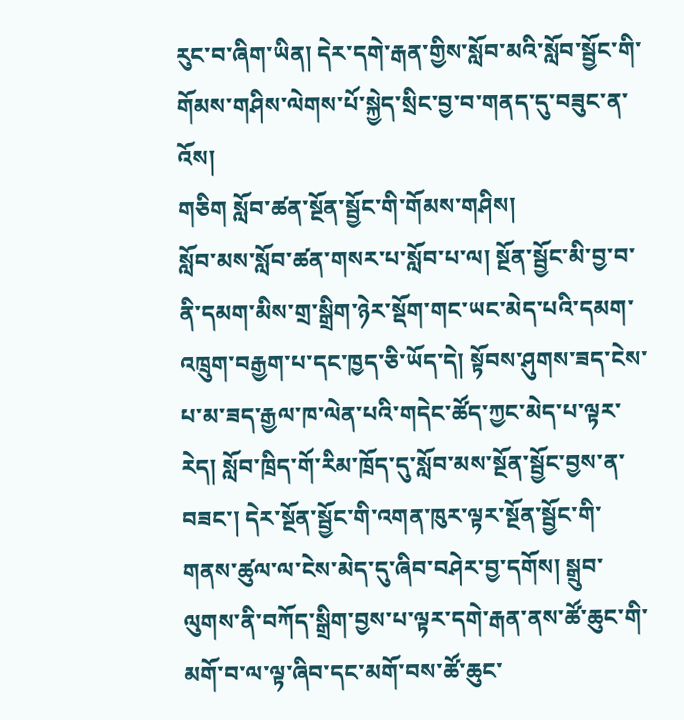རུང་བ་ཞིག་ཡིན། དེར་དགེ་རྒན་གྱིས་སློབ་མའི་སློབ་སྦྱོང་གི་གོམས་གཤིས་ལེགས་པོ་སྐྱེད་སྲིང་བྱ་བ་གནད་དུ་བཟུང་ན་འོས།
གཅིག སློབ་ཚན་སྔོན་སྦྱོང་གི་གོམས་གཤིས།
སློབ་མས་སློབ་ཚན་གསར་པ་སློབ་པ་ལ། སྔོན་སྦྱོང་མི་བྱ་བ་ནི་དམག་མིས་གྲ་སྒྲིག་ཉེར་སྡོག་གང་ཡང་མེད་པའི་དམག་འཁྲུག་བརྒྱག་པ་དང་ཁྱད་ཅི་ཡོད་དེ། སྟོབས་ཤུགས་ཟད་ངེས་པ་མ་ཟད་རྒྱལ་ཁ་ལེན་པའི་གདེང་ཚོད་ཀྱང་མེད་པ་ལྟར་རེད། སློབ་ཁྲིད་གོ་རིམ་ཁྲོད་དུ་སློབ་མས་སྔོན་སྦྱོང་བྱས་ན་བཟང་། དེར་སྔོན་སྦྱོང་གི་འགན་ཁུར་ལྟར་སྔོན་སྦྱོང་གི་གནས་ཚུལ་ལ་ངེས་མེད་དུ་ཞིབ་བཤེར་བྱ་དགོས། སྒྲུབ་ལུགས་ནི་བཀོད་སྒྲིག་བྱས་པ་ལྟར་དགེ་རྒན་ནས་ཚོ་ཆུང་གི་མགོ་བ་ལ་ལྟ་ཞིབ་དང་མགོ་བས་ཚོ་ཆུང་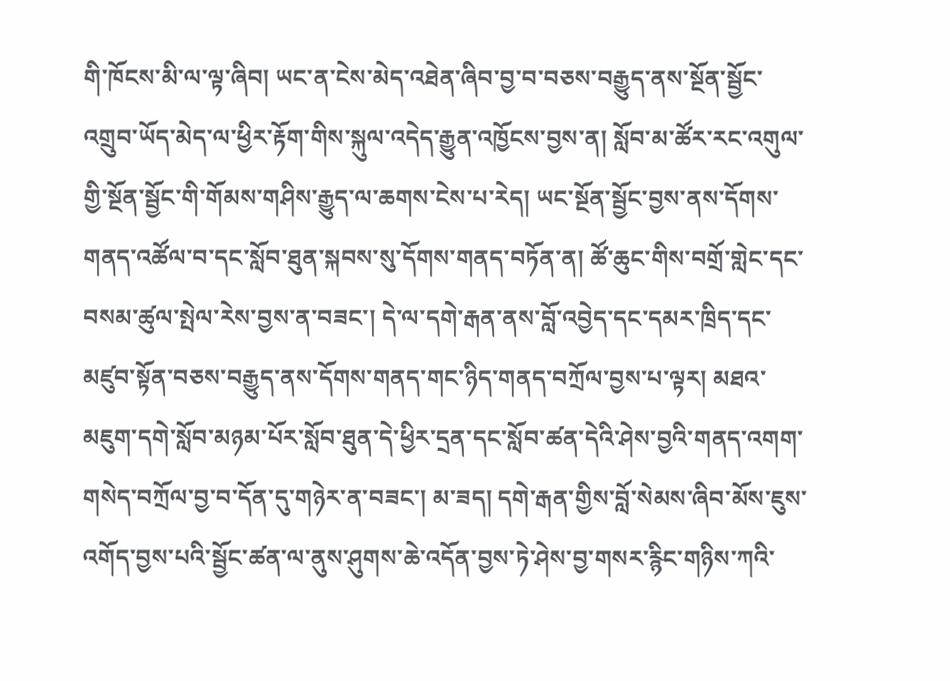གི་ཁོངས་མི་ལ་ལྟ་ཞིབ། ཡང་ན་ངེས་མེད་འཐེན་ཞིབ་བྱ་བ་བཅས་བརྒྱུད་ནས་སྔོན་སྦྱོང་འགྲུབ་ཡོད་མེད་ལ་ཕྱིར་རྟོག་གིས་སྐུལ་འདེད་རྒྱུན་འཁྱོངས་བྱས་ན། སློབ་མ་ཚོར་རང་འགུལ་གྱི་སྔོན་སྦྱོང་གི་གོམས་གཤིས་རྒྱུད་ལ་ཆགས་ངེས་པ་རེད། ཡང་སྔོན་སྦྱོང་བྱས་ནས་དོགས་གནད་འཚོལ་བ་དང་སློབ་ཐུན་སྐབས་སུ་དོགས་གནད་བཏོན་ན། ཚོ་ཆུང་གིས་བགྲོ་གླེང་དང་བསམ་ཚུལ་སྤེལ་རེས་བྱས་ན་བཟང་། དེ་ལ་དགེ་རྒན་ནས་བློ་འབྱེད་དང་དམར་ཁྲིད་དང་མཛུབ་སྟོན་བཅས་བརྒྱུད་ནས་དོགས་གནད་གང་ཉིད་གནད་བཀྲོལ་བྱས་པ་ལྟར། མཐའ་མཇུག་དགེ་སློབ་མཉམ་པོར་སློབ་ཐུན་དེ་ཕྱིར་དྲན་དང་སློབ་ཚན་དེའི་ཤེས་བྱའི་གནད་འགག་གསེད་བཀྲོལ་བྱ་བ་དོན་དུ་གཉེར་ན་བཟང་། མ་ཟད། དགེ་རྒན་གྱིས་བློ་སེམས་ཞིབ་མོས་ཇུས་འགོད་བྱས་པའི་སྦྱོང་ཚན་ལ་ནུས་ཤུགས་ཆེ་འདོན་བྱས་ཏེ་ཤེས་བྱ་གསར་རྙིང་གཉིས་ཀའི་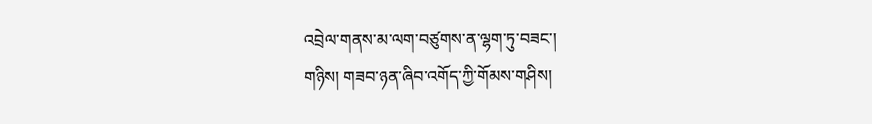འབྲེལ་གནས་མ་ལག་བཙུགས་ན་ལྷག་ཏུ་བཟང་།
གཉིས། གཟབ་ཉན་ཞིབ་འགོད་ཀྱི་གོམས་གཤིས།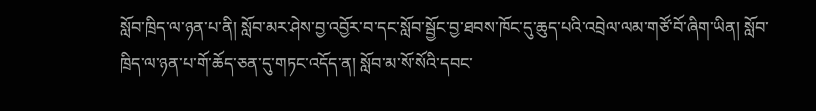སློབ་ཁྲིད་ལ་ཉན་པ་ནི། སློབ་མར་ཤེས་བྱ་འབྱོར་བ་དང་སློབ་སྦྱོང་བྱ་ཐབས་ཁོང་དུ་ཆུད་པའི་འབྲེལ་ལམ་གཙོ་བོ་ཞིག་ཡིན། སློབ་ཁྲིད་ལ་ཉན་པ་གོ་ཆོད་ཅན་དུ་གཏང་འདོད་ན། སློབ་མ་སོ་སོའི་དབང་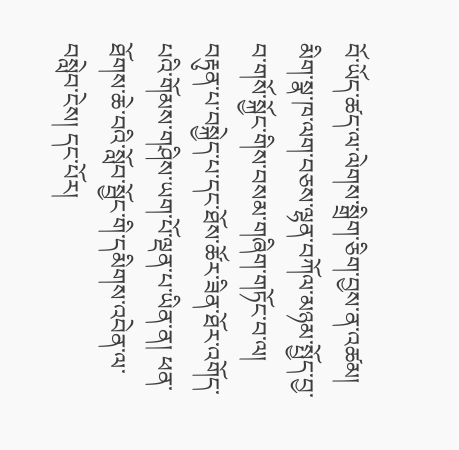བོ་ཡོད་ཚད་ལ་ལེགས་སྒྲིག་ཅིག་བྱས་ན་འཚམ། མིག་སྣ་ཁ་ལག་བཅས་ལྷན་བཀོལ་མཉམ་སྤྱོད་བྱ་བ་གསོ་སྐྱོང་གིས་བསམ་གཞིག་གཏོང་བ་ལ། བརྟུན་པ་བསྐྱེད་པ་དང་ཐོས་ཚོར་ཟིན་ཐོར་འགོད་པའི་གོམས་གཤིས་ཡག་པོ་ལྡན་པ་ཡིན་ན། ཕན་ཐོགས་ཆེ་བའི་སློབ་སྦྱོང་གི་དམིགས་འབེན་ལ་བསླེབ་ངེས། དང་པོར།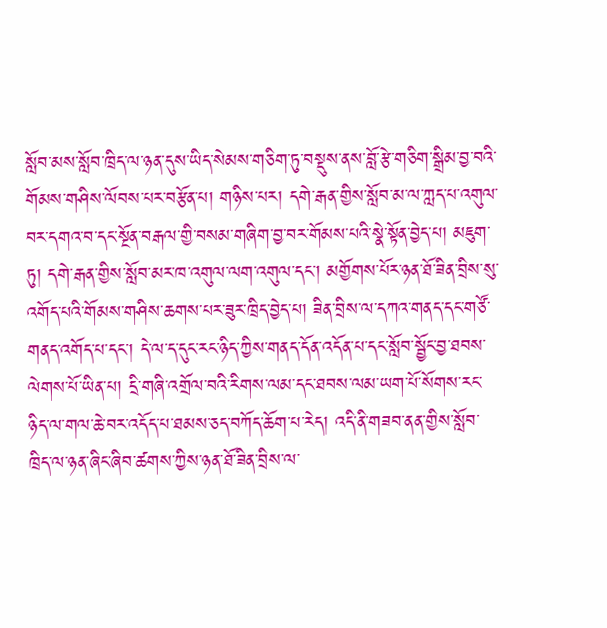སློབ་མས་སློབ་ཁྲིད་ལ་ཉན་དུས་ཡིད་སེམས་གཅིག་ཏུ་བསྡུས་ནས་བློ་རྩེ་གཅིག་སྒྲིམ་བྱ་བའི་གོམས་གཤིས་ལོབས་པར་བརྩོན་པ། གཉིས་པར། དགེ་རྒན་གྱིས་སློབ་མ་ལ་ཀླད་པ་འགུལ་བར་དགའ་བ་དང་སྔོན་བརྒལ་གྱི་བསམ་གཞིག་བྱ་བར་གོམས་པའི་སྣེ་སྟོན་བྱེད་པ། མཇུག་ཏུ། དགེ་རྒན་གྱིས་སློབ་མར་ཁ་འགུལ་ལག་འགུལ་དང་། མགྱོགས་པོར་ཉན་ཐོ་ཟིན་བྲིས་སུ་འགོད་པའི་གོམས་གཤིས་ཆགས་པར་ཟུར་ཁྲིད་བྱེད་པ། ཟིན་བྲིས་ལ་དཀའ་གནད་དང་གཙོ་གནད་འགོད་པ་དང་། དེ་ལ་ད་དུང་རང་ཉིད་ཀྱིས་གནད་དོན་འདོན་པ་དང་སློབ་སྦྱོང་བྱ་ཐབས་ལེགས་པོ་ཡིན་པ། དྲི་གཞི་འགྲོལ་བའི་རིགས་ལམ་དང་ཐབས་ལམ་ཡག་པོ་སོགས་རང་ཉིད་ལ་གལ་ཆེ་བར་འདོད་པ་ཐམས་ཅད་བཀོད་ཆོག་པ་རེད། འདི་ནི་གཟབ་ནན་གྱིས་སློབ་ཁྲིད་ལ་ཉན་ཞིང་ཞིབ་ཚགས་ཀྱིས་ཉན་ཐོ་ཟིན་བྲིས་ལ་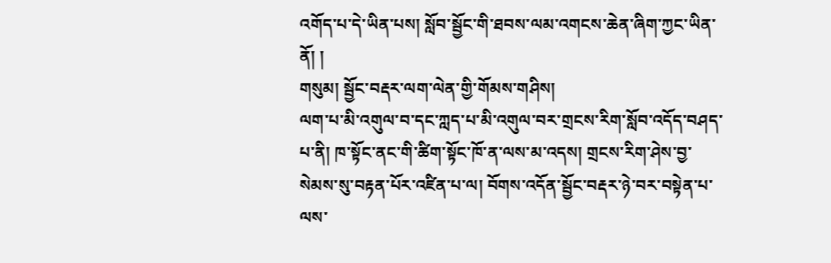འགོད་པ་དེ་ཡིན་པས། སློབ་སྦྱོང་གི་ཐབས་ལམ་འགངས་ཆེན་ཞིག་ཀྱང་ཡིན་ནོ། །
གསུམ། སྦྱོང་བརྡར་ལག་ལེན་གྱི་གོམས་གཤིས།
ལག་པ་མི་འགུལ་བ་དང་ཀླད་པ་མི་འགུལ་བར་གྲངས་རིག་སློབ་འདོད་བཤད་པ་ནི། ཁ་སྟོང་ནང་གི་ཚིག་སྟོང་ཁོ་ན་ལས་མ་འདས། གྲངས་རིག་ཤེས་བྱ་སེམས་སུ་བརྟན་པོར་འཛིན་པ་ལ། བོགས་འདོན་སྦྱོང་བརྡར་ཉེ་བར་བསྟེན་པ་ལས་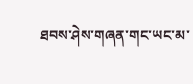ཐབས་ཤེས་གཞན་གང་ཡང་མ་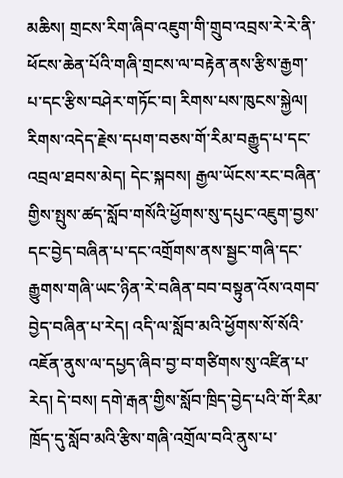མཆིས། གྲངས་རིག་ཞིབ་འཇུག་གི་གྲུབ་འབྲས་རེ་རེ་ནི་ཕོངས་ཆེན་པོའི་གཞི་གྲངས་ལ་བརྟེན་ནས་རྩིས་རྒྱག་པ་དང་རྩིས་བཤེར་གཏོང་བ། རིགས་པས་ཁུངས་སྐྱེལ། རིགས་འདེད་རྗེས་དཔག་བཅས་གོ་རིམ་བརྒྱུད་པ་དང་འབྲལ་ཐབས་མེད། དེང་སྐབས། རྒྱལ་ཡོངས་རང་བཞིན་གྱིས་སྤུས་ཚད་སློབ་གསོའི་ཕྱོགས་སུ་དཔུང་འཇུག་བྱས་དང་བྱེད་བཞིན་པ་དང་འགྲོགས་ནས་སྦྱང་གཞི་དང་རྒྱུགས་གཞི་ཡང་ཉིན་རེ་བཞིན་བབ་བསྟུན་འོས་འགབ་བྱེད་བཞིན་པ་རེད། འདི་ལ་སློབ་མའི་ཕྱོགས་སོ་སོའི་འཇོན་ནུས་ལ་དཔྱད་ཞིབ་བྱ་བ་གཙིགས་སུ་འཛིན་པ་རེད། དེ་བས། དགེ་རྒན་གྱིས་སློབ་ཁྲིད་བྱེད་པའི་གོ་རིམ་ཁྲོད་དུ་སློབ་མའི་རྩིས་གཞི་འགྲོལ་བའི་ནུས་པ་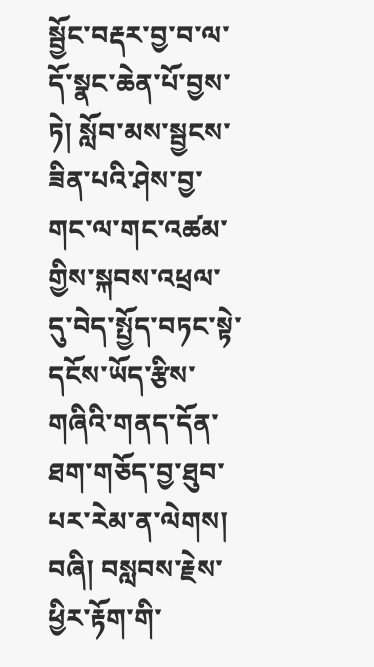སྦྱོང་བརྡར་བྱ་བ་ལ་དོ་སྣང་ཆེན་པོ་བྱས་ཏེ། སློབ་མས་སྦྱངས་ཟིན་པའི་ཤེས་བྱ་གང་ལ་གང་འཚམ་གྱིས་སྐབས་འཕྲལ་དུ་བེད་སྤྱོད་བཏང་སྟེ་དངོས་ཡོད་རྩིས་གཞིའི་གནད་དོན་ཐག་གཅོད་བྱ་ཐུབ་པར་རེམ་ན་ལེགས།
བཞི། བསླབས་རྗེས་ཕྱིར་རྟོག་གི་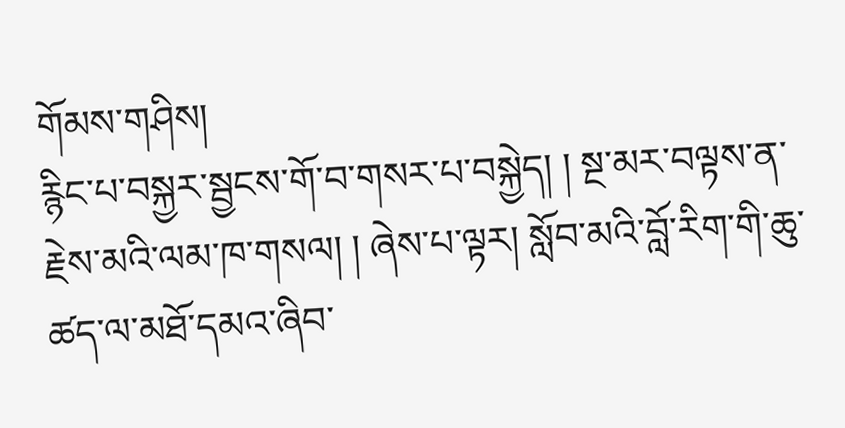གོམས་གཤིས།
རྙིང་པ་བསྐྱར་སྦྱངས་གོ་བ་གསར་པ་བསྐྱེད། ། སྔ་མར་བལྟས་ན་རྗེས་མའི་ལམ་ཁ་གསལ། ། ཞེས་པ་ལྟར། སློབ་མའི་བློ་རིག་གི་ཆུ་ཚད་ལ་མཐོ་དམའ་ཞིབ་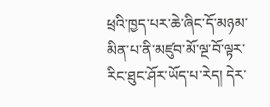ཕྲའི་ཁྱད་པར་ཆེ་ཞིང་དོ་མཉམ་མིན་པ་ནི་མཛུབ་མོ་ལྔ་བོ་ལྟར་རིང་ཐུང་ཤོར་ཡོད་པ་རེད། དེར་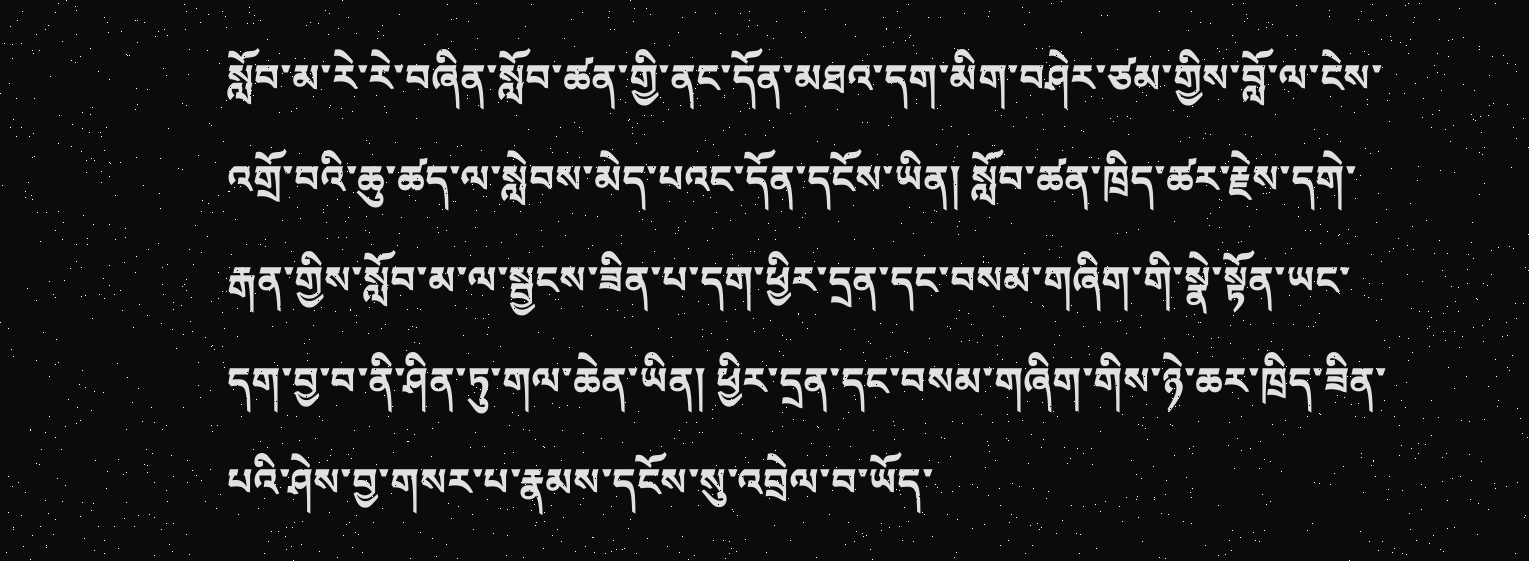སློབ་མ་རེ་རེ་བཞིན་སློབ་ཚན་གྱི་ནང་དོན་མཐའ་དག་མིག་བཤེར་ཙམ་གྱིས་བློ་ལ་ངེས་འགྲོ་བའི་ཆུ་ཚད་ལ་སླེབས་མེད་པའང་དོན་དངོས་ཡིན། སློབ་ཚན་ཁྲིད་ཚར་རྗེས་དགེ་རྒན་གྱིས་སློབ་མ་ལ་སྦྱངས་ཟིན་པ་དག་ཕྱིར་དྲན་དང་བསམ་གཞིག་གི་སྣེ་སྟོན་ཡང་དག་བྱ་བ་ནི་ཤིན་ཏུ་གལ་ཆེན་ཡིན། ཕྱིར་དྲན་དང་བསམ་གཞིག་གིས་ཉེ་ཆར་ཁྲིད་ཟིན་པའི་ཤེས་བྱ་གསར་པ་རྣམས་དངོས་སུ་འབྲེལ་བ་ཡོད་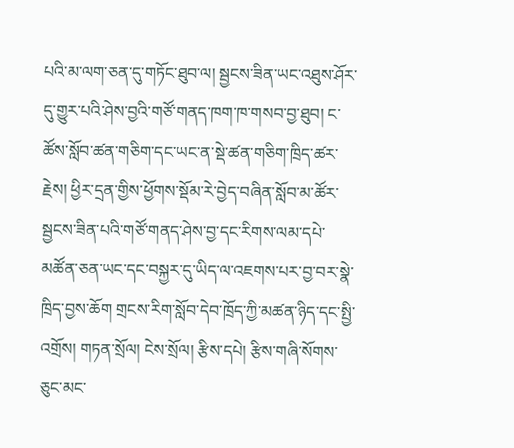པའི་མ་ལག་ཅན་དུ་གཏོང་ཐུབ་ལ། སྦྱངས་ཟིན་ཡང་འཐུས་ཤོར་དུ་གྱུར་པའི་ཤེས་བྱའི་གཙོ་གནད་ཁག་ཁ་གསབ་བྱ་ཐུབ། ང་ཚོས་སློབ་ཚན་གཅིག་དང་ཡང་ན་སྡེ་ཚན་གཅིག་ཁྲིད་ཚར་རྗེས། ཕྱིར་དྲན་གྱིས་ཕྱོགས་སྡོམ་རེ་བྱེད་བཞིན་སློབ་མ་ཚོར་སྦྱངས་ཟིན་པའི་གཙོ་གནད་ཤེས་བྱ་དང་རིགས་ལམ་དཔེ་མཚོན་ཅན་ཡང་དང་བསྐྱར་དུ་ཡིད་ལ་འཇགས་པར་བྱ་བར་སྣེ་ཁྲིད་བྱས་ཆོག གྲངས་རིག་སློབ་དེབ་ཁྲོད་ཀྱི་མཚན་ཉིད་དང་སྤྱི་འགྲོས། གཏན་སྲོལ། ངེས་སྲོལ། རྩིས་དཔེ། རྩིས་གཞི་སོགས་ཅུང་མང་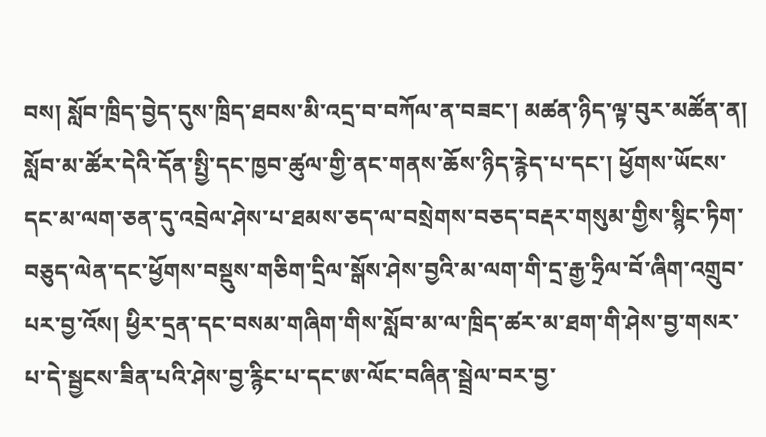བས། སློབ་ཁྲིད་བྱེད་དུས་ཁྲིད་ཐབས་མི་འདྲ་བ་བཀོལ་ན་བཟང་། མཚན་ཉིད་ལྟ་བུར་མཚོན་ན། སློབ་མ་ཚོར་དེའི་དོན་སྤྱི་དང་ཁྱབ་ཚུལ་གྱི་ནང་གནས་ཆོས་ཉིད་རྙེད་པ་དང་། ཕྱོགས་ཡོངས་དང་མ་ལག་ཅན་དུ་འབྲེལ་ཤེས་པ་ཐམས་ཅད་ལ་བསྲེགས་བཅད་བརྡར་གསུམ་གྱིས་སྙིང་ཏིག་བཅུད་ལེན་དང་ཕྱོགས་བསྡུས་གཅིག་དྲིལ་སྒོས་ཤེས་བྱའི་མ་ལག་གི་དྲ་རྒྱ་ཧྲིལ་བོ་ཞིག་འགྲུབ་པར་བྱ་འོས། ཕྱིར་དྲན་དང་བསམ་གཞིག་གིས་སློབ་མ་ལ་ཁྲིད་ཚར་མ་ཐག་གི་ཤེས་བྱ་གསར་པ་དེ་སྦྱངས་ཟིན་པའི་ཤེས་བྱ་རྙིང་པ་དང་ཨ་ལོང་བཞིན་སྦྲེལ་བར་བྱ་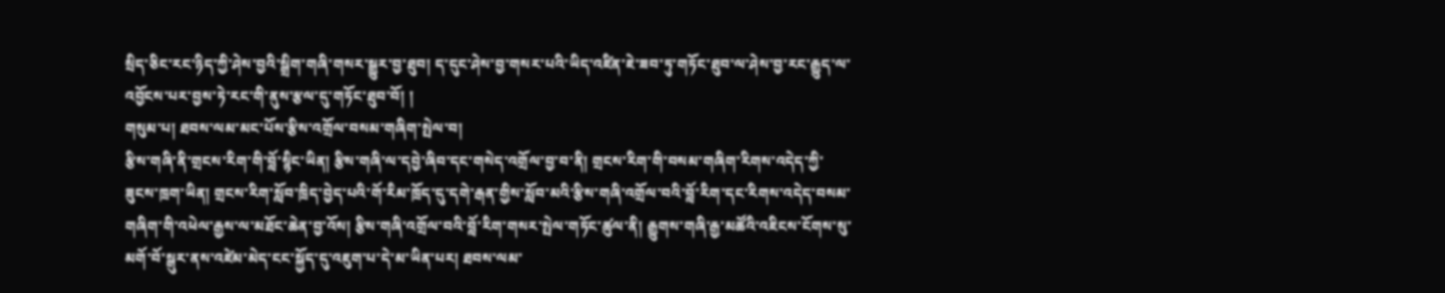སྲིད་ཅིང་རང་ཉིད་ཀྱི་ཤེས་བྱའི་སྒྲིག་གཞི་གསར་སྒྱུར་བྱ་ཐུབ། ད་དུང་ཤེས་བྱ་གསར་པའི་ཡིད་འཛིན་ཇེ་ཟབ་ཏུ་གཏོང་ཐུབ་ལ་ཤེས་བྱ་རང་རྒྱུད་ལ་འབྱོངས་པར་བྱས་ཏེ་རང་གི་ནུས་རྩལ་དུ་གཏོང་ཐུབ་བོ། །
གསུམ་པ། ཐབས་ལམ་མང་པོས་རྩིས་འགྲོལ་བསམ་གཞིག་སྤེལ་བ།
རྩིས་གཞི་ནི་གྲངས་རིག་གི་བློ་སྙིང་ཡིན། རྩིས་གཞི་ལ་དབྱེ་ཞིབ་དང་གསེད་འགྲོལ་བྱ་བ་ནི། གྲངས་རིག་གི་བསམ་གཞིག་རིགས་འདེད་ཀྱི་ཟུངས་ཁྲག་ཡིན། གྲངས་རིག་སློབ་ཁྲིད་བྱེད་པའི་གོ་རིམ་ཁྲོད་དུ་དགེ་རྒན་གྱིས་སློབ་མའི་རྩིས་གཞི་འགྲོལ་བའི་བློ་རིག་དང་རིགས་འདེད་བསམ་གཞིག་གི་འཕེལ་རྒྱས་ལ་མཐོང་ཆེན་བྱ་འོས། རྩིས་གཞི་འགྲོལ་བའི་བློ་རིག་གསར་སྤེལ་གཏོང་ཚུལ་ནི། རྒྱུགས་གཞི་རྒྱ་མཚོའི་འཇིངས་ངོགས་སུ་མགོ་བོ་སྒུར་ནས་འཛེམ་མེད་ངང་སྐྱོད་དུ་འཇུག་པ་དེ་མ་ཡིན་པར། ཐབས་ལམ་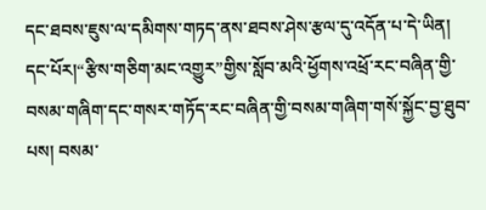དང་ཐབས་ཇུས་ལ་དམིགས་གཏད་ནས་ཐབས་ཤེས་རྩལ་དུ་འདོན་པ་དེ་ཡིན།
དང་པོར།“རྩིས་གཅིག་མང་འགྱུར”གྱིས་སློབ་མའི་ཕྱོགས་འཕྲོ་རང་བཞིན་གྱི་བསམ་གཞིག་དང་གསར་གཏོད་རང་བཞིན་གྱི་བསམ་གཞིག་གསོ་སྐྱོང་བྱ་ཐུབ་པས། བསམ་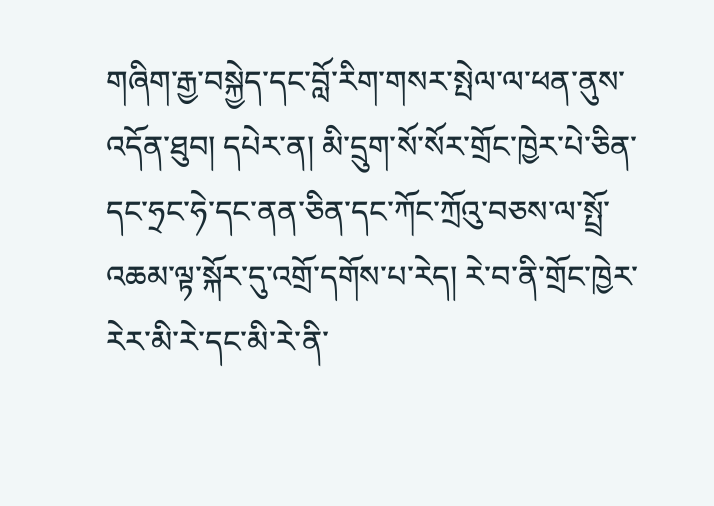གཞིག་རྒྱ་བསྐྱེད་དང་བློ་རིག་གསར་སྤེལ་ལ་ཕན་ནུས་འདོན་ཐུབ། དཔེར་ན། མི་དྲུག་སོ་སོར་གྲོང་ཁྱེར་པེ་ཅིན་དང་ཧྲང་ཧེ་དང་ནན་ཅིན་དང་ཀོང་ཀྲོའུ་བཅས་ལ་སྤྲོ་འཆམ་ལྟ་སྐོར་དུ་འགྲོ་དགོས་པ་རེད། རེ་བ་ནི་གྲོང་ཁྱེར་རེར་མི་རེ་དང་མི་རེ་ནི་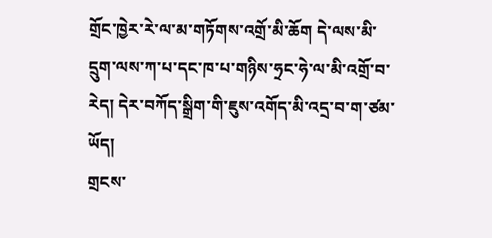གྲོང་ཁྱེར་རེ་ལ་མ་གཏོགས་འགྲོ་མི་ཆོག དེ་ལས་མི་དྲུག་ལས་ཀ་པ་དང་ཁ་པ་གཉིས་ཧྲང་ཧེ་ལ་མི་འགྲོ་བ་རེད། དེར་བཀོད་སྒྲིག་གི་ཇུས་འགོད་མི་འདྲ་བ་ག་ཙམ་ཡོད།
གྲངས་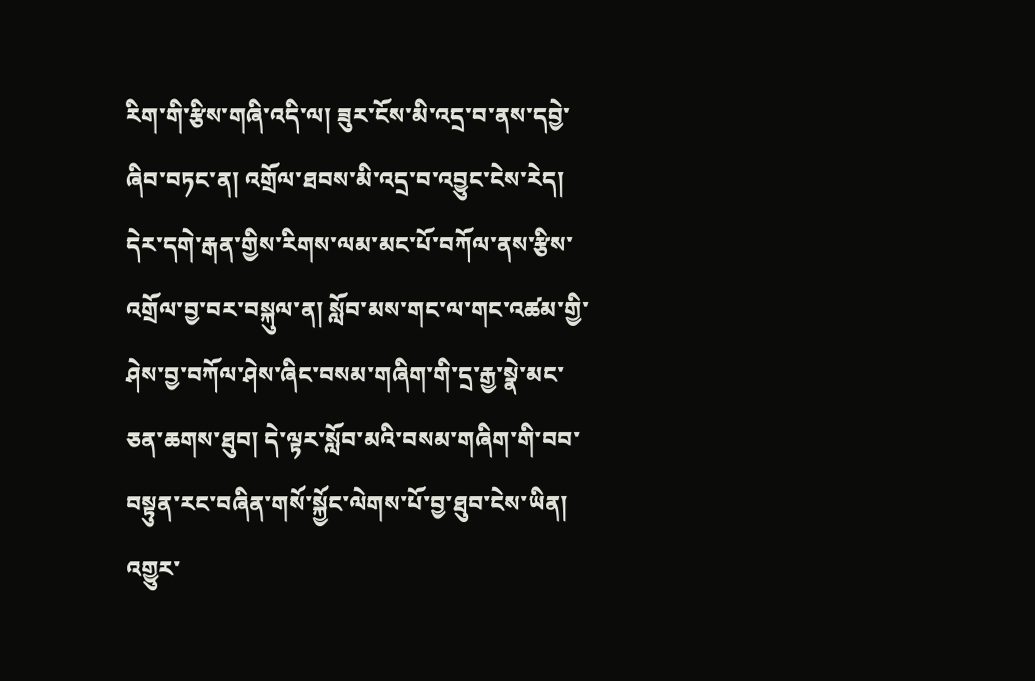རིག་གི་རྩིས་གཞི་འདི་ལ། ཟུར་ངོས་མི་འདྲ་བ་ནས་དབྱེ་ཞིབ་བཏང་ན། འགྲོལ་ཐབས་མི་འདྲ་བ་འབྱུང་ངེས་རེད། དེར་དགེ་རྒན་གྱིས་རིགས་ལམ་མང་པོ་བཀོལ་ནས་རྩིས་འགྲོལ་བྱ་བར་བསྐུལ་ན། སློབ་མས་གང་ལ་གང་འཚམ་གྱི་ཤེས་བྱ་བཀོལ་ཤེས་ཞིང་བསམ་གཞིག་གི་དྲ་རྒྱ་སྣེ་མང་ཅན་ཆགས་ཐུབ། དེ་ལྟར་སློབ་མའི་བསམ་གཞིག་གི་བབ་བསྟུན་རང་བཞིན་གསོ་སྐྱོང་ལེགས་པོ་བྱ་ཐུབ་ངེས་ཡིན།
འགྱུར་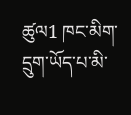ཚུལ1 ཁང་མིག་དྲུག་ཡོད་པ་མི་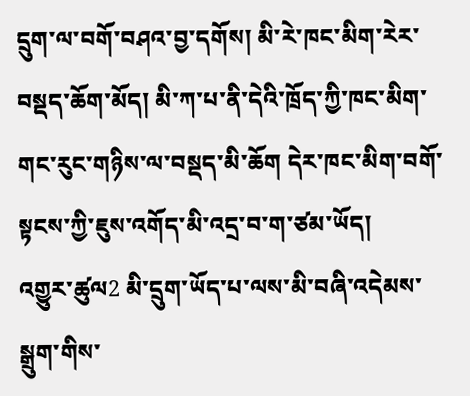དྲུག་ལ་བགོ་བཤའ་བྱ་དགོས། མི་རེ་ཁང་མིག་རེར་བསྡད་ཆོག་མོད། མི་ཀ་པ་ནི་དེའི་ཁྲོད་ཀྱི་ཁང་མིག་གང་རུང་གཉིས་ལ་བསྡད་མི་ཆོག དེར་ཁང་མིག་བགོ་སྟངས་ཀྱི་ཇུས་འགོད་མི་འདྲ་བ་ག་ཙམ་ཡོད།
འགྱུར་ཚུལ2 མི་དྲུག་ཡོད་པ་ལས་མི་བཞི་འདེམས་སྒྲུག་གིས་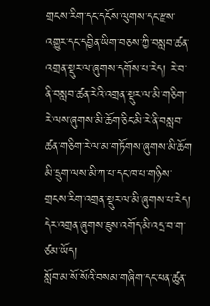གྲངས་རིག་དང་དངོས་ལུགས་དང་རྫས་འགྱུར་དང་དབྱིན་ཡིག་བཅས་ཀྱི་བསླབ་ཚན་འགྲན་སྡུར་ལ་ཞུགས་དགོས་པ་རེད། རེ་བ་ནི་བསླབ་ཚན་རེའི་འགྲན་སྡུར་ལ་མི་གཅིག་རེ་ལས་ཞུགས་མི་ཆོག་ཅིང་མི་རེ་ནི་བསླབ་ཚན་གཅིག་རེ་ལ་མ་གཏོགས་ཞུགས་མི་ཆོག མི་དྲུག་ལས་མི་ཀ་པ་དང་ཁ་པ་གཉིས་གྲངས་རིག་འགྲན་སྡུར་ལ་མི་ཞུགས་པ་རེད། དེར་འགྲན་ཞུགས་ཇུས་འགོད་མི་འདྲ་བ་ག་ཙམ་ཡོད།
སློབ་མ་སོ་སོའི་བསམ་གཞིག་དང་ཕན་ཚུན་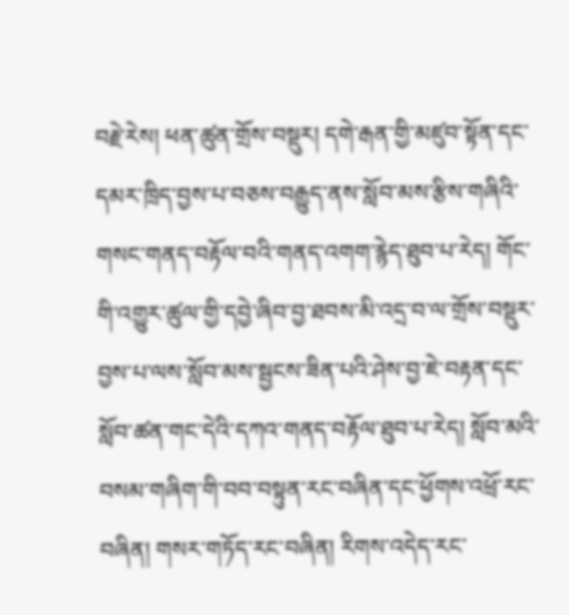བརྗེ་རེས། ཕན་ཚུན་གྲོས་བསྡུར། དགེ་རྒན་གྱི་མཛུབ་སྟོན་དང་དམར་ཁྲིད་བྱས་པ་བཅས་བརྒྱུད་ནས་སློབ་མས་རྩིས་གཞིའི་གསང་གནད་བརྟོལ་བའི་གནད་འགག་རྙེད་ཐུབ་པ་རེད། གོང་གི་འགྱུར་ཚུལ་གྱི་དབྱེ་ཞིབ་བྱ་ཐབས་མི་འདྲ་བ་ལ་གྲོས་བསྡུར་བྱས་པ་ལས་སློབ་མས་སྦྱངས་ཟིན་པའི་ཤེས་བྱ་ཇེ་བརྟན་དང་སློབ་ཚན་གང་དེའི་དཀའ་གནད་བརྟོལ་ཐུབ་པ་རེད། སློབ་མའི་བསམ་གཞིག་གི་བབ་བསྟུན་རང་བཞིན་དང་ཕྱོགས་འཕྲོ་རང་བཞིན། གསར་གཏོད་རང་བཞིན། རིགས་འདེད་རང་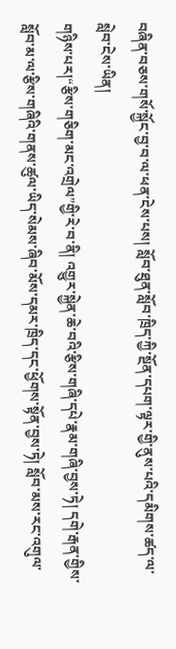བཞིན་བཅས་གསོ་སྐྱོང་བྱ་བ་ལ་ཕན་ངེས་པས། སློབ་ཐུན་སློབ་ཁྲིད་ཀྱི་སྔོན་དཔག་ལྟར་གྱི་ནུས་པའི་དམིགས་ཚད་ལ་སླེབ་ངེས་ཡིན།
གཉིས་པར།“རྩིས་གཅིག་མང་འགྲེལ”གྱི་རེ་བ་ནི། འགྱུར་སྐྱེན་ཆེ་བའི་རྩིས་གཞི་དཔེ་རྣམ་གཞི་བྱས་ཏེ། དགེ་རྒན་གྱིས་སློབ་མ་ལ་རྩིས་གཞིའི་གནས་ཚུལ་ཡིད་སེམས་ཞིབ་མོས་དམར་ཁྲིད་དང་ཕྱོགས་སྟོན་བྱས་ཏེ། སློབ་མས་རང་འགུལ་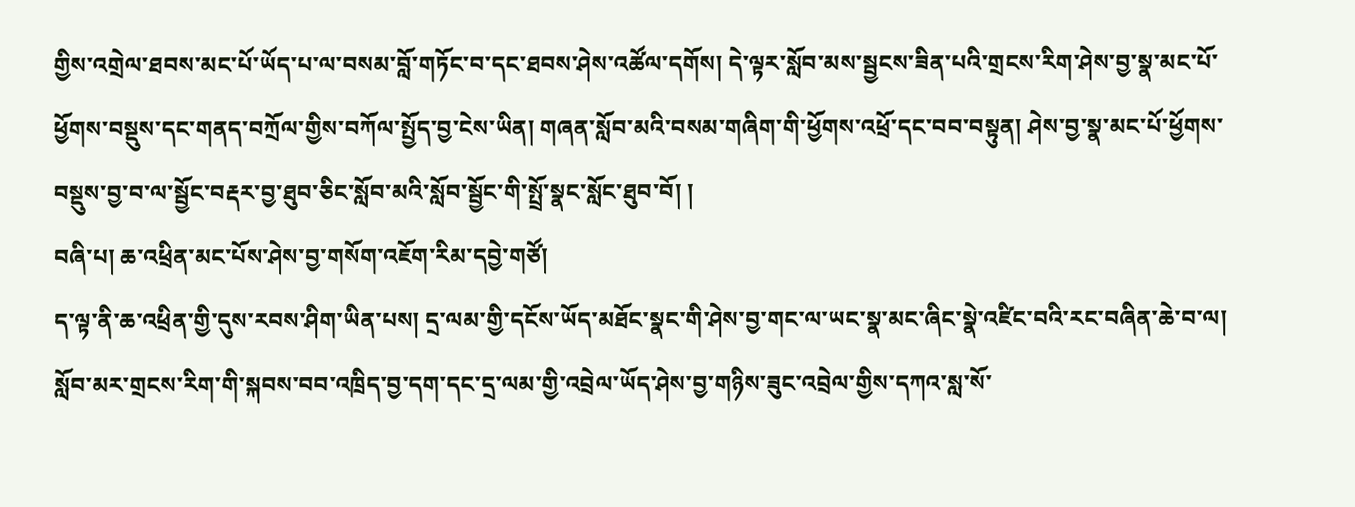གྱིས་འགྲེལ་ཐབས་མང་པོ་ཡོད་པ་ལ་བསམ་བློ་གཏོང་བ་དང་ཐབས་ཤེས་འཚོལ་དགོས། དེ་ལྟར་སློབ་མས་སྦྱངས་ཟིན་པའི་གྲངས་རིག་ཤེས་བྱ་སྣ་མང་པོ་ཕྱོགས་བསྡུས་དང་གནད་བཀྲོལ་གྱིས་བཀོལ་སྤྱོད་བྱ་ངེས་ཡིན། གཞན་སློབ་མའི་བསམ་གཞིག་གི་ཕྱོགས་འཕྲོ་དང་བབ་བསྟུན། ཤེས་བྱ་སྣ་མང་པོ་ཕྱོགས་བསྡུས་བྱ་བ་ལ་སྦྱོང་བརྡར་བྱ་ཐུབ་ཅིང་སློབ་མའི་སློབ་སྦྱོང་གི་སྤྲོ་སྣང་སློང་ཐུབ་བོ། །
བཞི་པ། ཆ་འཕྲིན་མང་པོས་ཤེས་བྱ་གསོག་འཇོག་རིམ་དབྱེ་གཙོ།
ད་ལྟ་ནི་ཆ་འཕྲིན་གྱི་དུས་རབས་ཤིག་ཡིན་པས། དྲ་ལམ་གྱི་དངོས་ཡོད་མཐོང་སྣང་གི་ཤེས་བྱ་གང་ལ་ཡང་སྣ་མང་ཞིང་སྣེ་འཛིང་བའི་རང་བཞིན་ཆེ་བ་ལ། སློབ་མར་གྲངས་རིག་གི་སྐབས་བབ་འཁྲིད་བྱ་དག་དང་དྲ་ལམ་གྱི་འབྲེལ་ཡོད་ཤེས་བྱ་གཉིས་ཟུང་འབྲེལ་གྱིས་དཀའ་སླ་སོ་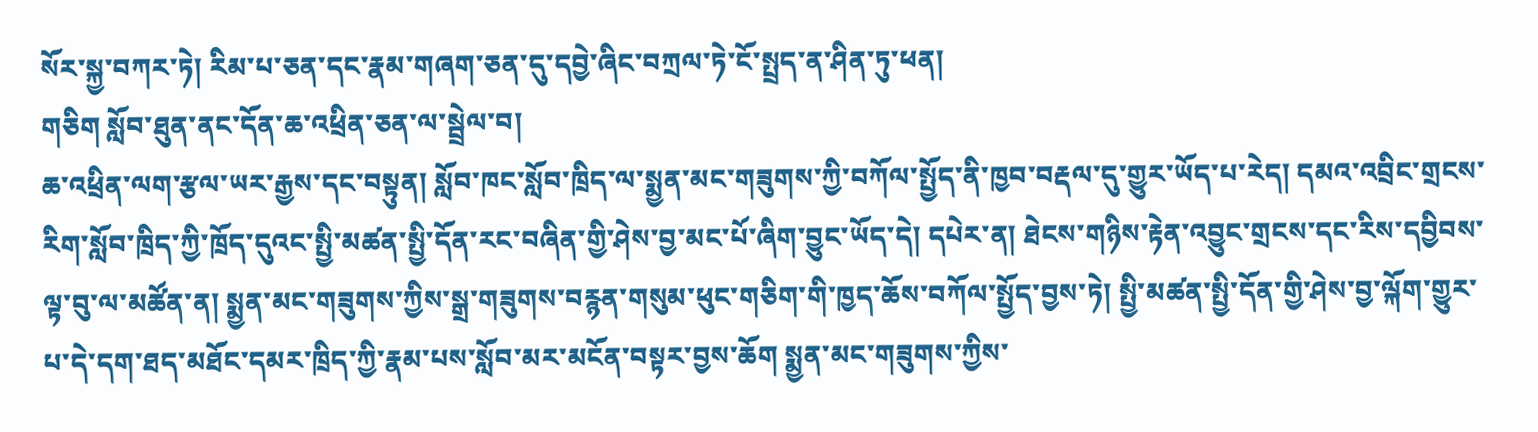སོར་སྐྱ་བཀར་ཏེ། རིམ་པ་ཅན་དང་རྣམ་གཞག་ཅན་དུ་དབྱེ་ཞིང་བཀྲལ་ཏེ་ངོ་སྤྲད་ན་ཤིན་ཏུ་ཕན།
གཅིག སློབ་ཐུན་ནང་དོན་ཆ་འཕྲིན་ཅན་ལ་སྦྲེལ་བ།
ཆ་འཕྲིན་ལག་རྩལ་ཡར་རྒྱས་དང་བསྟུན། སློབ་ཁང་སློབ་ཁྲིད་ལ་སྨྱན་མང་གཟུགས་ཀྱི་བཀོལ་སྤྱོད་ནི་ཁྱབ་བརྡལ་དུ་གྱུར་ཡོད་པ་རེད། དམའ་འབྲིང་གྲངས་རིག་སློབ་ཁྲིད་ཀྱི་ཁྲོད་དུའང་སྤྱི་མཚན་སྤྱི་དོན་རང་བཞིན་གྱི་ཤེས་བྱ་མང་པོ་ཞིག་བྱུང་ཡོད་དེ། དཔེར་ན། ཐེངས་གཉིས་རྟེན་འབྱུང་གྲངས་དང་རིས་དབྱིབས་ལྟ་བུ་ལ་མཚོན་ན། སྨྱན་མང་གཟུགས་ཀྱིས་སྒྲ་གཟུགས་བརྙན་གསུམ་ཕུང་གཅིག་གི་ཁྱད་ཆོས་བཀོལ་སྤྱོད་བྱས་ཏེ། སྤྱི་མཚན་སྤྱི་དོན་གྱི་ཤེས་བྱ་ལྐོག་གྱུར་པ་དེ་དག་ཐད་མཐོང་དམར་ཁྲིད་ཀྱི་རྣམ་པས་སློབ་མར་མངོན་བསྟར་བྱས་ཆོག སྨྱན་མང་གཟུགས་ཀྱིས་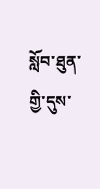སློབ་ཐུན་གྱི་དུས་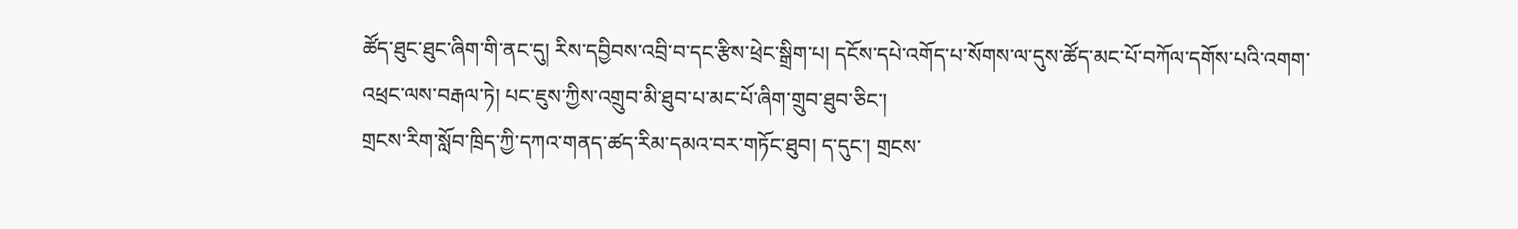ཚོད་ཐུང་ཐུང་ཞིག་གི་ནང་དུ། རིས་དབྱིབས་འབྲི་བ་དང་རྩིས་ཕྲེང་སྒྲིག་པ། དངོས་དཔེ་འགོད་པ་སོགས་ལ་དུས་ཚོད་མང་པོ་བཀོལ་དགོས་པའི་འགག་འཕྲང་ལས་བརྒལ་ཏེ། པང་ཇུས་ཀྱིས་འགྲུབ་མི་ཐུབ་པ་མང་པོ་ཞིག་གྲུབ་ཐུབ་ཅིང་།
གྲངས་རིག་སློབ་ཁྲིད་ཀྱི་དཀའ་གནད་ཚད་རིམ་དམའ་བར་གཏོང་ཐུབ། ད་དུང་། གྲངས་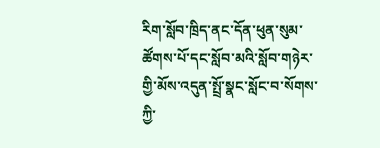རིག་སློབ་ཁྲིད་ནང་དོན་ཕུན་སུམ་ཚོགས་པོ་དང་སློབ་མའི་སློབ་གཉེར་གྱི་མོས་འདུན་སྤྲོ་སྣང་སློང་བ་སོགས་ཀྱི་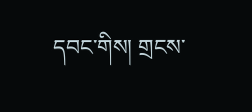དབང་གིས། གྲངས་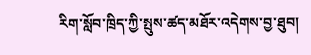རིག་སློབ་ཁྲིད་ཀྱི་སྤུས་ཚད་མཐོར་འདེགས་བྱ་ཐུབ།